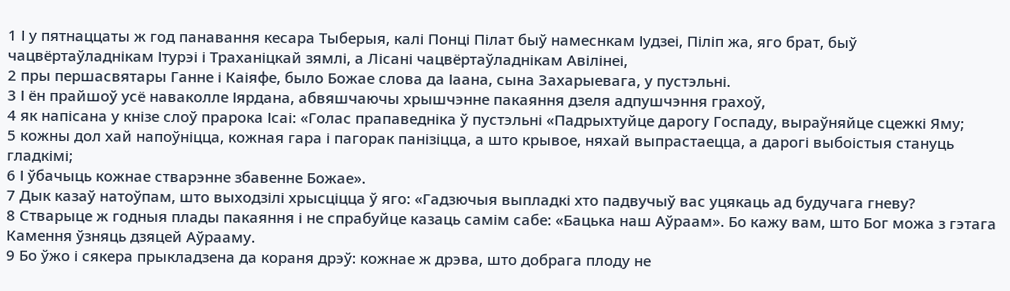1 І у пятнаццаты ж год панавання кесара Тыберыя, калі Понці Пілат быў намеснкам Іудзеі, Піліп жа, яго брат, быў чацвёртаўладнікам Ітурэі і Траханіцкай зямлі, а Лісані чацвёртаўладнікам Авілінеі,
2 пры першасвятары Ганне і Каіяфе, было Божае слова да Іаана, сына Захарыевага, у пустэльні.
3 І ён прайшоў усё наваколле Іярдана, абвяшчаючы хрышчэнне пакаяння дзеля адпушчэння грахоў,
4 як напісана у кнізе слоў прарока Ісаі: «Голас прапаведніка ў пустэльні «Падрыхтуйце дарогу Госпаду, выраўняйце сцежкі Яму;
5 кожны дол хай напоўніцца, кожная гара і пагорак панізіцца, а што крывое, няхай выпрастаецца, а дарогі выбоістыя стануць гладкімі;
6 І ўбачыць кожнае стварэнне збавенне Божае».
7 Дык казаў натоўпам, што выходзілі хрысціцца ў яго: «Гадзючыя выпладкі хто падвучыў вас уцякаць ад будучага гневу?
8 Стварыце ж годныя плады пакаяння і не спрабуйце казаць самім сабе: «Бацька наш Аўраам». Бо кажу вам, што Бог можа з гэтага Камення ўзняць дзяцей Аўрааму.
9 Бо ўжо і сякера прыкладзена да кораня дрэў: кожнае ж дрэва, што добрага плоду не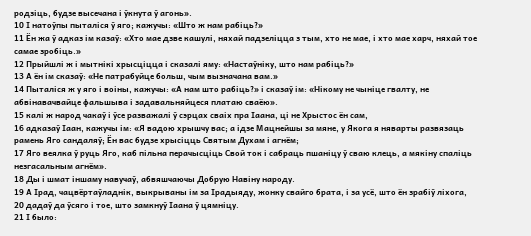родзіць, будзе высечана і ўкнута ў агонь».
10 І натоўпы пыталіся ў яго; кажучы: «Што ж нам рабіць?»
11 Ён жа ў адказ ім казаў: «Хто мае дзве кашулі, няхай падзеліцца з тым, хто не мае, і хто мае харч, няхай тое самае зробіць.»
12 Прыйшлі ж і мытнікі хрысціцца і сказалі яму: «Настаўніку, што нам рабіць?»
13 А ён ім сказаў: «Не патрабуйце больш, чым вызначана вам.»
14 Пыталіся ж у яго і воіны, кажучы: «А нам што рабіць?» і сказаў ім: «Нікому не чыніце гвалту, не абвінавачвайце фальшыва і задавальняйцеся платаю сваёю».
15 калі ж народ чакаў і ўсе разважалі ў сэрцах сваіх пра Іаана, ці не Хрыстос ён сам,
16 адказаў Іаан, кажучы ім: «Я вадою хрышчу вас; а ідзе Мацнейшы за мяне, у Якога я няварты развязаць рамень Яго сандаляў; Ён вас будзе хрысіцць Святым Духам і агнём;
17 Яго веялка ў руць Яго, каб пільна перачысціць Свой ток і сабраць пшаніцу ў сваю клець, а мякіну спаліць незгасальным агнём».
18 Ды і шмат іншаму навучаў, абвяшчаючы Добрую Навіну народу.
19 А Ірад, чацвёртаўладнік, выкрываны ім за Ірадыяду, жонку свайго брата, і за усё, што ён зрабіў ліхога,
20 дадаў да ўсяго і тое, што замкнуў Іаана ў цямніцу.
21 І было: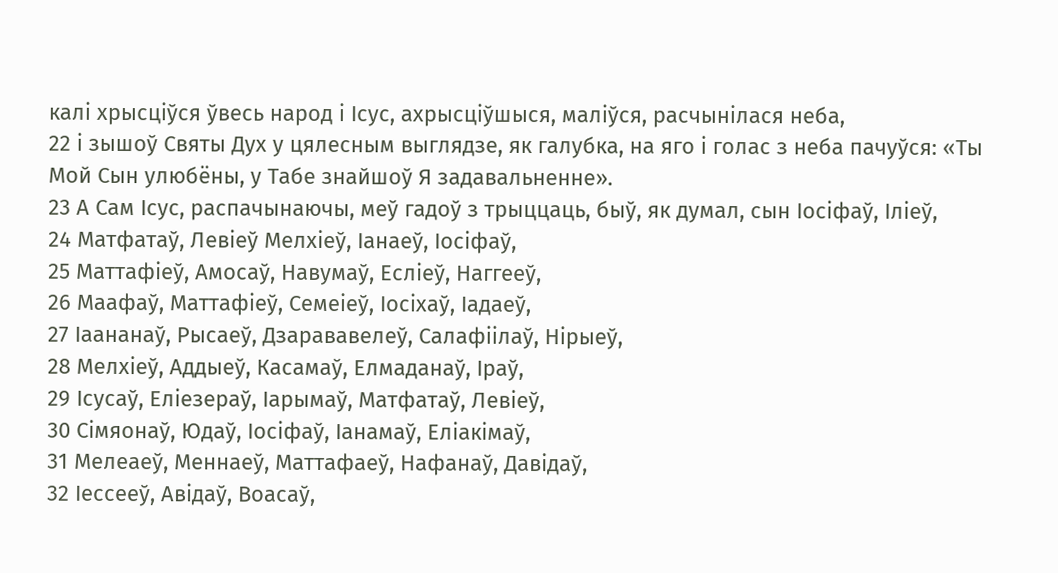калі хрысціўся ўвесь народ і Ісус, ахрысціўшыся, маліўся, расчынілася неба,
22 і зышоў Святы Дух у цялесным выглядзе, як галубка, на яго і голас з неба пачуўся: «Ты Мой Сын улюбёны, у Табе знайшоў Я задавальненне».
23 А Сам Ісус, распачынаючы, меў гадоў з трыццаць, быў, як думал, сын Іосіфаў, Іліеў,
24 Матфатаў, Левіеў Мелхіеў, Іанаеў, Іосіфаў,
25 Маттафіеў, Амосаў, Навумаў, Есліеў, Наггееў,
26 Маафаў, Маттафіеў, Семеіеў, Іосіхаў, Іадаеў,
27 Іаананаў, Рысаеў, Дзарававелеў, Салафіілаў, Нірыеў,
28 Мелхіеў, Аддыеў, Касамаў, Елмаданаў, Іраў,
29 Ісусаў, Еліезераў, Іарымаў, Матфатаў, Левіеў,
30 Сімяонаў, Юдаў, Іосіфаў, Іанамаў, Еліакімаў,
31 Мелеаеў, Меннаеў, Маттафаеў, Нафанаў, Давідаў,
32 Іессееў, Авідаў, Воасаў,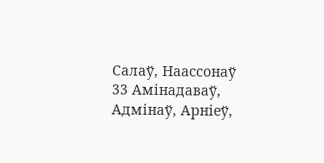Салаў, Наассонаў
33 Амінадаваў, Адмінаў, Арніеў,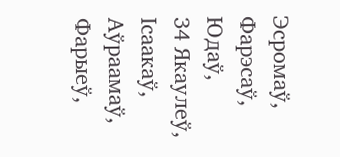Эсромаў, Фарэсаў, Юдаў,
34 Якаулеў, Ісаакаў, Аўраамаў, Фарыеў,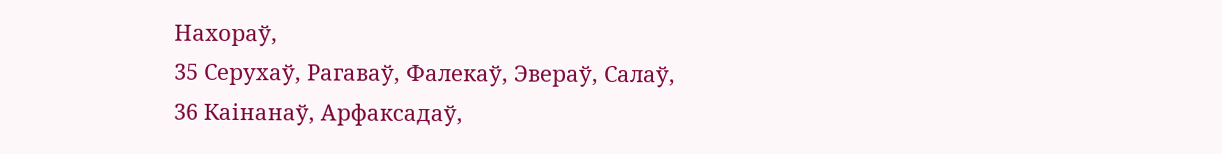Нахораў,
35 Серухаў, Рагаваў, Фалекаў, Эвераў, Салаў,
36 Каінанаў, Арфаксадаў,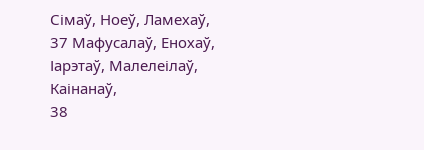Сімаў, Ноеў, Ламехаў,
37 Мафусалаў, Енохаў, Іарэтаў, Малелеілаў, Каінанаў,
38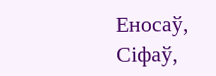Еносаў, Сіфаў,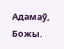Адамаў, Божы.